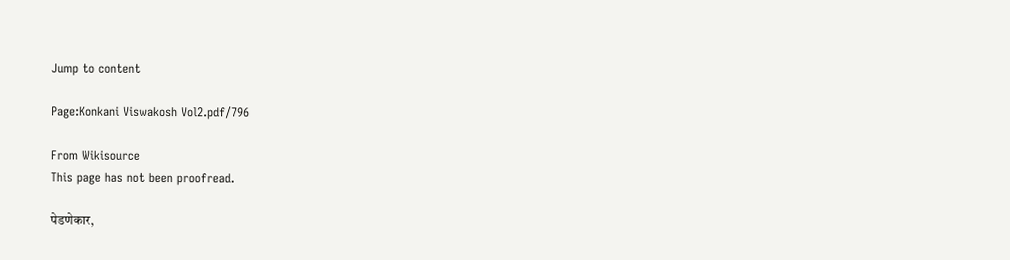Jump to content

Page:Konkani Viswakosh Vol2.pdf/796

From Wikisource
This page has not been proofread.

पेडणेकार,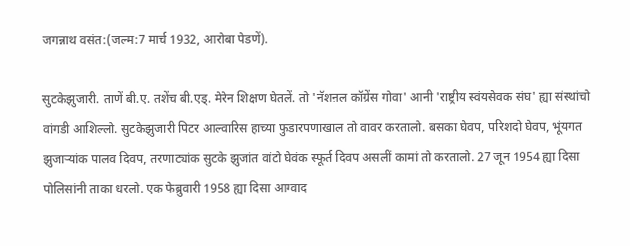जगन्नाथ वसंत:(जल्म:7 मार्च 1932, आरोबा पेडणें).

सुटकेझुजारी. ताणें बी.ए. तशेंच बी.एड्. मेरेन शिक्षण घेतलें. तो 'नॅशऩल कॉग्रेंस गोवा' आनी 'राष्ट्रीय स्वंयसेवक संघ' ह्या संस्थांचो वांगडी आशिल्लो. सुटकेझुजारी पिटर आल्वारिस हाच्या फुडारपणाखाल तो वावर करतालो. बसका घेवप, परिशदो घेवप, भूंयगत झुजाऱ्यांक पालव दिवप, तरणाट्यांक सुटके झुजांत वांटो घेवंक स्फूर्त दिवप असलीं कामां तो करतालो. 27 जून 1954 ह्या दिसा पोलिसांनी ताका धरलो. एक फेब्रुवारी 1958 ह्या दिसा आग्वाद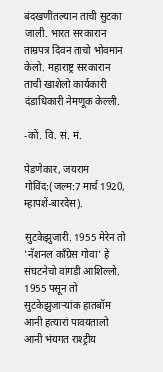बंदखणींतल्यान ताची सुटका जाली. भारत सरकारान ताम्रपत्र दिवन ताचो भोवमान केलो. महाराष्ट्र सरकारान ताची खाशेलो कार्यकारी दंडाधिकारी नेमणूक केल्ली.

-कों. वि. सं. मं.

पेडणेकार, जयराम गोविंद:(जल्म:7 मार्च 1920, म्हापशें-बारदेस).

सुटकेझुजारी. 1955 मेरेन तो 'नॅशनल कॉंग्रेस गोवा' हे संघटनेचो वांगडी आशिल्लो. 1955 पसून तो सुटकेझुजाऱ्यांक हातबॉम आनी हत्यारां पावयतालो आनी भंयगत राश्ट्रीय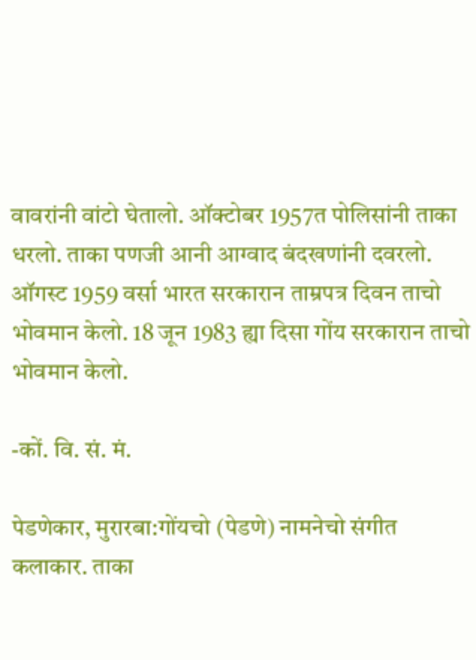वावरांनी वांटो घेतालो. ऑक्टोबर 1957त पोलिसांनी ताका धरलो. ताका पणजी आनी आग्वाद बंदखणांनी दवरलो. ऑगस्ट 1959 वर्सा भारत सरकारान ताम्रपत्र दिवन ताचो भोवमान केलो. 18 जून 1983 ह्या दिसा गोंय सरकारान ताचो भोवमान केलो.

-कों. वि. सं. मं.

पेडणेकार, मुरारबा:गोंयचो (पेडणे) नामनेचो संगीत कलाकार. ताका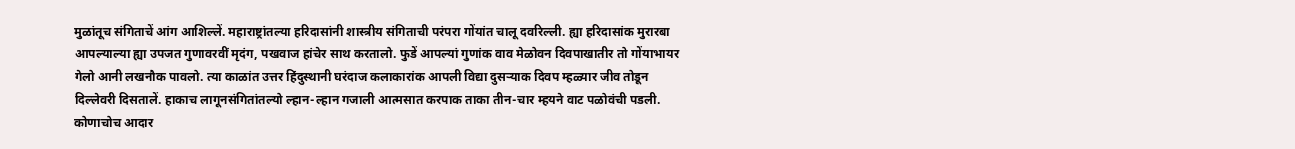मुळांतूच संगिताचें आंग आशिल्लें. महाराष्ट्रांतल्या हरिदासांनी शास्त्रीय संगिताची परंपरा गोंयांत चालू दवरिल्ली. ह्या हरिदासांक मुरारबा आपल्याल्या ह्या उपजत गुणावरवीं मृदंग, पखवाज हांचेर साथ करतालो. फुडें आपल्यां गुणांक वाव मेळोवन दिवपाखातीर तो गोंयाभायर गेलो आनी लखनौक पावलो. त्या काळांत उत्तर हिंदुस्थानी घरंदाज कलाकारांक आपली विद्या दुसऱ्याक दिवप म्हळ्यार जीव तोडून दिल्लेवरी दिसतालें. हाकाच लागूनसंगितांतल्यो ल्हान-ल्हान गजाली आत्मसात करपाक ताका तीन-चार म्हयने वाट पळोवंची पडली. कोणाचोच आदार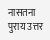नासतना पुराय उत्तर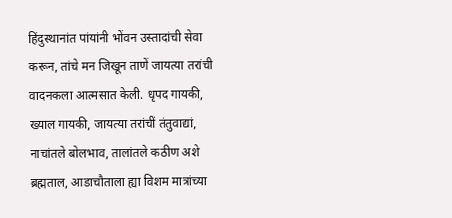हिंदुस्थानांत पांयांनी भोंवन उस्तादांची सेवा करून, तांचे मन जिखून ताणें जायत्या तरांची वादनकला आत्मसात केली. धृपद गायकी, ख्याल गायकी, जायत्या तरांचीं तंतुवाद्यां, नाचांतले बोलभाव, तालांतले कठीण अशे ब्रह्मताल, आडाचौताला ह्या विशम मात्रांच्या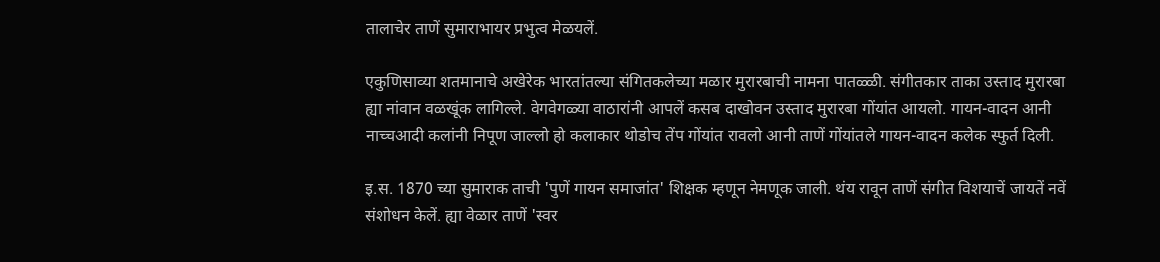तालाचेर ताणें सुमाराभायर प्रभुत्व मेळयलें.

एकुणिसाव्या शतमानाचे अखेरेक भारतांतल्या संगितकलेच्या मळार मुरारबाची नामना पातळ्ळी. संगीतकार ताका उस्ताद मुरारबा ह्या नांवान वळखूंक लागिल्ले. वेगवेगळ्या वाठारांनी आपलें कसब दाखोवन उस्ताद मुरारबा गोंयांत आयलो. गायन-वादन आनी नाच्चआदी कलांनी निपूण जाल्लो हो कलाकार थोडोच तेंप गोंयांत रावलो आनी ताणें गोंयांतले गायन-वादन कलेक स्फुर्त दिली.

इ.स. 1870 च्या सुमाराक ताची 'पुणें गायन समाजांत' शिक्षक म्हणून नेमणूक जाली. थंय रावून ताणें संगीत विशयाचें जायतें नवें संशोधन केलें. ह्या वेळार ताणें 'स्वर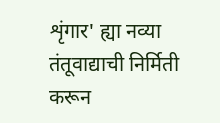शृंगार' ह्या नव्या तंतूवाद्याची निर्मिती करून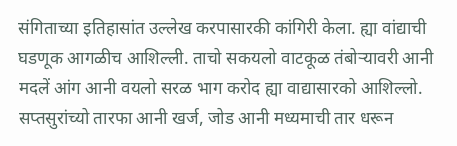संगिताच्या इतिहासांत उल्लेख करपासारकी कांगिरी केला. ह्या वांद्याची घडणूक आगळीच आशिल्ली. ताचो सकयलो वाटकूळ तंबोऱ्यावरी आनी मदलें आंग आनी वयलो सरळ भाग करोद ह्या वाद्यासारको आशिल्लो. सप्तसुरांच्यो तारफा आनी खर्ज, जोड आनी मध्यमाची तार धरून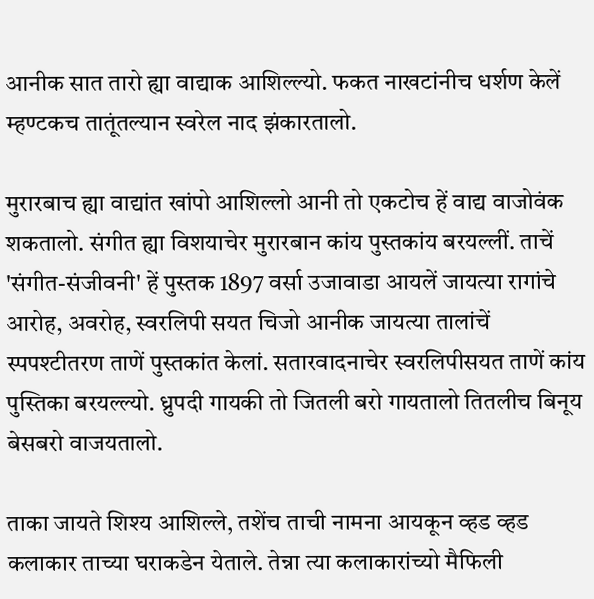आनीक सात तारो ह्या वाद्याक आशिल्ल्यो. फकत नाखटांनीच धर्शण केलें म्हण्टकच तातूंतल्यान स्वरेल नाद झंकारतालो.

मुरारबाच ह्या वाद्यांत खांपो आशिल्लो आनी तो एकटोच हें वाद्य वाजोवंक शकतालो. संगीत ह्या विशयाचेर मुरारबान कांय पुस्तकांय बरयल्लीं. ताचें 'संगीत-संजीवनी' हें पुस्तक 1897 वर्सा उजावाडा आयलें जायत्या रागांचे आरोह, अवरोह, स्वरलिपी सयत चिजो आनीक जायत्या तालांचें स्पपश्टीतरण ताणें पुस्तकांत केलां. सतारवादनाचेर स्वरलिपीसयत ताणें कांय पुस्तिका बरयल्ल्यो. ध्रुपदी गायकी तो जितली बरो गायतालो तितलीच बिनूय बेसबरो वाजयतालो.

ताका जायते शिश्य आशिल्ले, तशेंच ताची नामना आयकून व्हड व्हड कलाकार ताच्या घराकडेन येताले. तेन्ना त्या कलाकारांच्यो मैफिली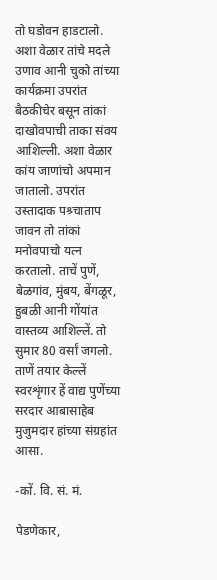तो घडोवन हाडटालो. अशा वेळार तांचे मदले उणाव आनी चुको तांच्या कार्यक्रमा उपरांत बैठकीचेर बसून तांकां दाखोवपाची ताका संवय आशिल्ली. अशा वेळार कांय जाणांचो अपमान जातालो. उपरांत उस्तादाक पश्र्चाताप जावन तो तांकां मनोवपाचो यत्न करतालो. ताचें पुणें, बेळगांव, मुंबय, बेंगळूर, हुबळी आनी गोंयांत वास्तव्य आशिल्लें. तो सुमार 80 वर्सां जगलो. ताणें तयार केल्लें स्वरशृंगार हें वाद्य पुणेंच्या सरदार आबासाहेब मुजुमदार हांच्या संग्रहांत आसा.

-कों. वि. सं. मं.

पेडणेकार,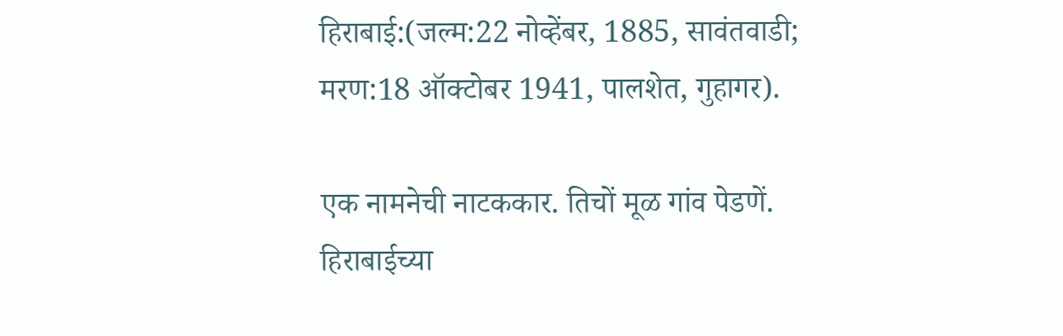हिराबाई:(जल्म:22 नोव्हेंबर, 1885, सावंतवाडी; मरण:18 ऑक्टोबर 1941, पालशेत, गुहागर).

एक नामनेची नाटककार. तिचों मूळ गांव पेडणें. हिराबाईच्या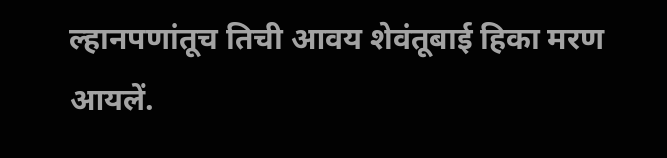ल्हानपणांतूच तिची आवय शेवंतूबाई हिका मरण आयलें.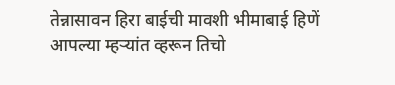तेन्नासावन हिरा बाईची मावशी भीमाबाई हिणें आपल्या म्हऱ्यांत व्हरून तिचो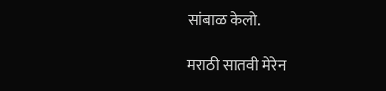सांबाळ केलो.

मराठी सातवी मेरेन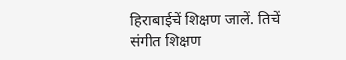हिराबाईचें शिक्षण जालें. तिचें संगीत शिक्षण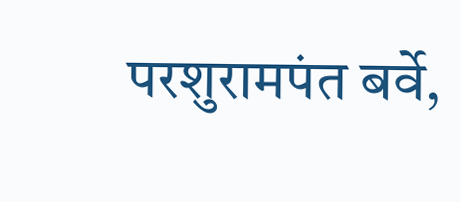परशुरामपंत बर्वे,